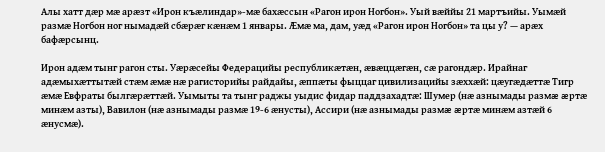Алы хатт дæр мæ арæзт «Ирон къæлиндар»-мæ бахæссын «Рагон ирон Ногбон». Уый вæййы 21 мартъийы. Уымæй размæ Ногбон ног нымадæй сбæрæг кæнæм 1 январы. Æмæ ма, дам, уæд «Рагон ирон Ногбон» та цы у? — арæх бафæрсынц.

Ирон адæм тынг рагон сты. Уæрæсейы Федерацийы республикæтæн, æвæццæгæн, сæ рагондæр. Ирайнаг адæмыхæттытæй стæм æмæ нæ рагисторийы райдайы, æппæты фыццаг цивилизацийы зæххæй: цæугæдæттæ Тигр æмæ Евфраты былгæрæттæй. Уымыты та тынг раджы уыдис фидар паддзахадтæ: Шумер (нæ азнымады размæ æртæ минæм азты), Вавилон (нæ азнымады размæ 19-6 æнусты), Ассири (нæ азнымады размæ æртæ минæм азтæй 6 æнусмæ).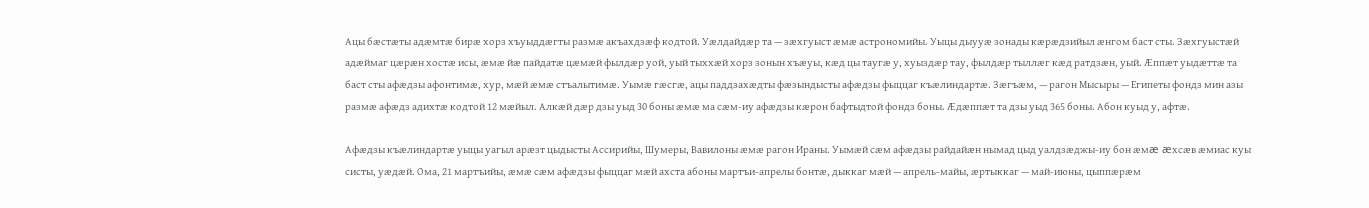Ацы бæстæты адæмтæ бирæ хорз хъуыддæгты размæ акъахдзæф кодтой. Уæлдайдæр та — зæхгуыст æмæ астрономийы. Уыцы дыууæ зонады кæрæдзийыл æнгом баст сты. Зæхгуыстæй адæймаг цæрæн хостæ исы, æмæ йæ пайдатæ цæмæй фылдæр уой, уый тыххæй хорз зонын хъæуы, кæд цы таугæ у, хуыздæр тау, фылдæр тыллæг кæд ратдзæн, уый. Æппæт уыдæттæ та баст сты афæдзы афонтимæ, хур, мæй æмæ стъалытимæ. Уымæ гæсгæ, ацы паддзахæдты фæзындысты афæдзы фыццаг къæлиндартæ. Зæгъæм, — рагон Мысыры — Египеты фондз мин азы размæ афæдз адихтæ кодтой 12 мæйыл. Алкæй дæр дзы уыд 30 боны æмæ ма сæм-иу афæдзы кæрон бафтыдтой фондз боны. Æдæппæт та дзы уыд 365 боны. Абон куыд у, афтæ.

Афæдзы къæлиндартæ уыцы уагыл арæзт цыдысты Ассирийы, Шумеры, Вавилоны æмæ рагон Ираны. Уымæй сæм афæдзы райдайæн нымад цыд уалдзæджы-иу бон æмæ æхсæв æмиас куы систы, уæдæй. Ома, 21 мартъийы, æмæ сæм афæдзы фыццаг мæй ахста абоны мартъи-апрелы бонтæ, дыккаг мæй — апрель-майы, æртыккаг — май-июны, цыппæрæм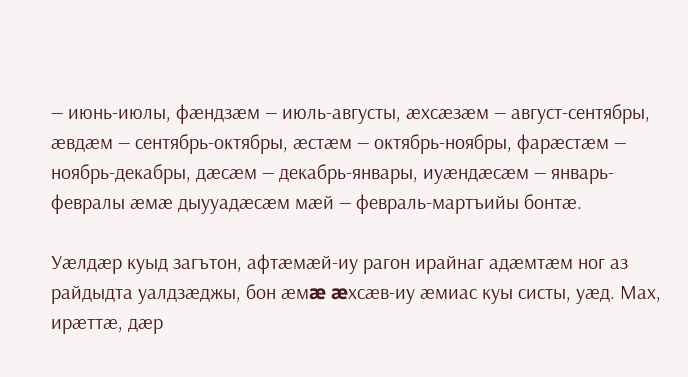— июнь-июлы, фæндзæм — июль-августы, æхсæзæм — август-сентябры, æвдæм — сентябрь-октябры, æстæм — октябрь-ноябры, фарæстæм — ноябрь-декабры, дæсæм — декабрь-январы, иуæндæсæм — январь-февралы æмæ дыууадæсæм мæй — февраль-мартъийы бонтæ.

Уæлдæр куыд загътон, афтæмæй-иу рагон ирайнаг адæмтæм ног аз райдыдта уалдзæджы, бон æмæ æхсæв-иу æмиас куы систы, уæд. Мах, ирæттæ, дæр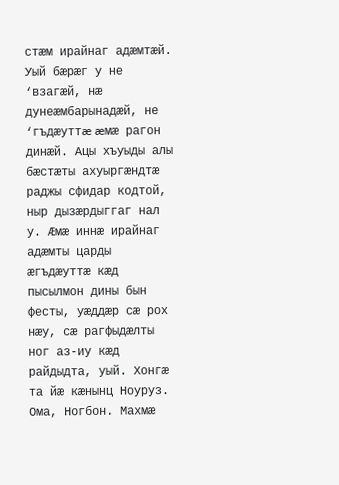стæм ирайнаг адæмтæй. Уый бæрæг у не ‘взагæй, нæ дунеæмбарынадæй, не ‘гъдæуттæ æмæ рагон динæй. Ацы хъуыды алы бæстæты ахуыргæндтæ раджы сфидар кодтой, ныр дызæрдыггаг нал у. Æмæ иннæ ирайнаг адæмты царды æгъдæуттæ кæд пысылмон дины бын фесты, уæддæр сæ рох нæу, сæ рагфыдæлты ног аз-иу кæд райдыдта, уый. Хонгæ та йæ кæнынц Ноуруз. Ома, Ногбон. Махмæ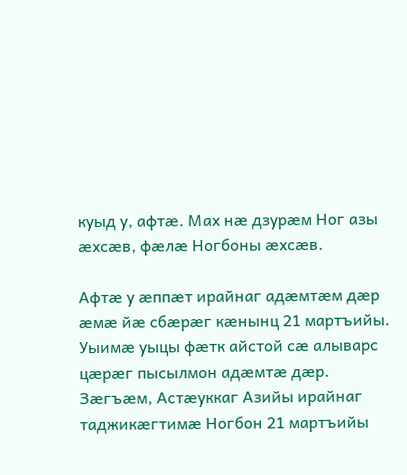куыд у, афтæ. Мах нæ дзурæм Ног азы æхсæв, фæлæ Ногбоны æхсæв.

Афтæ у æппæт ирайнаг адæмтæм дæр æмæ йæ сбæрæг кæнынц 21 мартъийы. Уыимæ уыцы фæтк айстой сæ алыварс цæрæг пысылмон адæмтæ дæр. Зæгъæм, Астæуккаг Азийы ирайнаг таджикæгтимæ Ногбон 21 мартъийы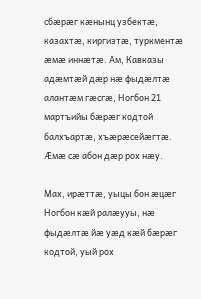сбæрæг кæнынц узбектæ, казахтæ, киргизтæ, туркментæ æмæ иннæтæ. Ам, Кавказы адæмтæй дæр нæ фыдæлтæ алантæм гæсгæ, Ногбон 21 мартъийы бæрæг кодтой балхъартæ, хъæрæсейæгтæ. Æмæ сæ абон дæр рох нæу.

Мах, ирæттæ, уыцы бон æцæг Ногбон кæй ралæууы, нæ фыдæлтæ йæ уæд кæй бæрæг кодтой, уый рох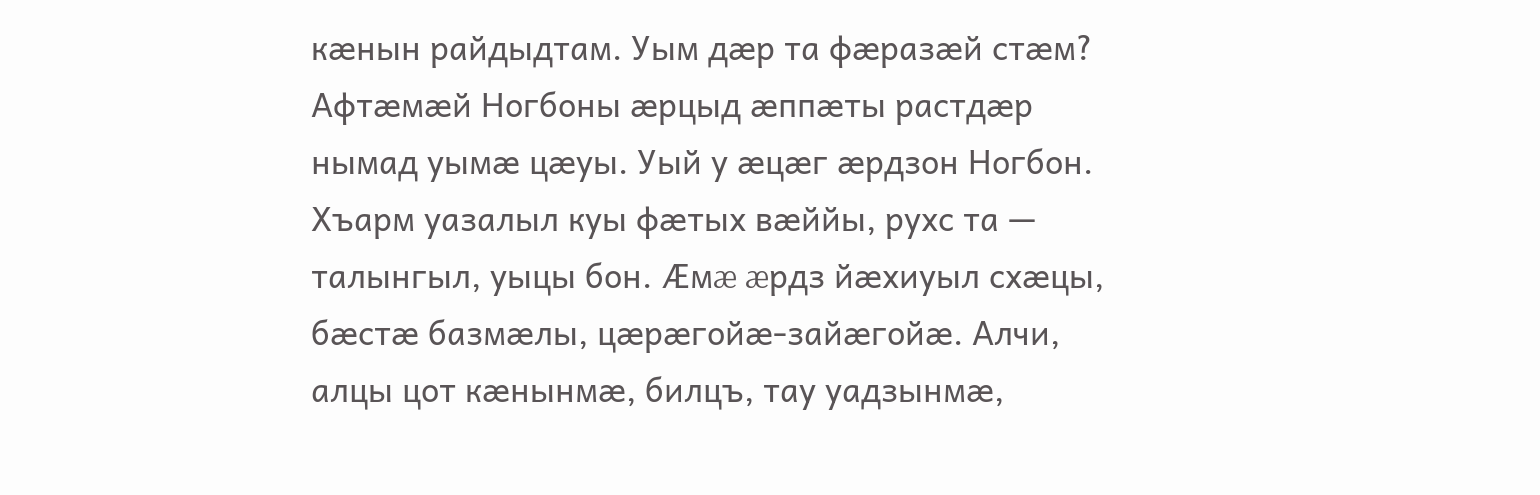кæнын райдыдтам. Уым дæр та фæразæй стæм? Афтæмæй Ногбоны æрцыд æппæты растдæр нымад уымæ цæуы. Уый у æцæг æрдзон Ногбон. Хъарм уазалыл куы фæтых вæййы, рухс та — талынгыл, уыцы бон. Æмæ æрдз йæхиуыл схæцы, бæстæ базмæлы, цæрæгойæ-зайæгойæ. Алчи, алцы цот кæнынмæ, билцъ, тау уадзынмæ,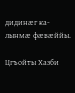дидинæг ка-лынмæ фæвæййы.

Цгъойты Хазби